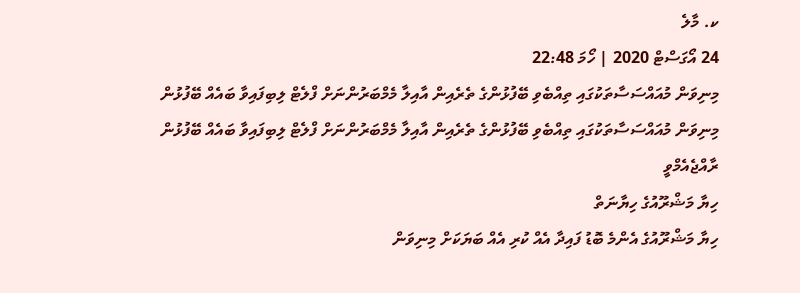ކ. މާލެ
24 އޯގަސްޓް 2020 | ހޯމަ 22:48
މިނިވަން މުއައްސަސާތަކުގައި ތިއްބެވި ބޭފުޅުންގެ ތެރެއިން އާއިލާ މެމްބަރުންނަށް ފްލެޓް ލިބިފައިވާ ބައެއް ބޭފުޅުން
މިނިވަން މުއައްސަސާތަކުގައި ތިއްބެވި ބޭފުޅުންގެ ތެރެއިން އާއިލާ މެމްބަރުންނަށް ފްލެޓް ލިބިފައިވާ ބައެއް ބޭފުޅުން
ރާއްޖެއެމްވީ
ހިޔާ މަޝްރޫއުގެ ހިޔާނަތް
ހިޔާ މަޝްރޫއުގެ އެންމެ ބޮޑު ފައިދާ އެއް ކުރި އެއް ބަޔަކަށް މިނިވަން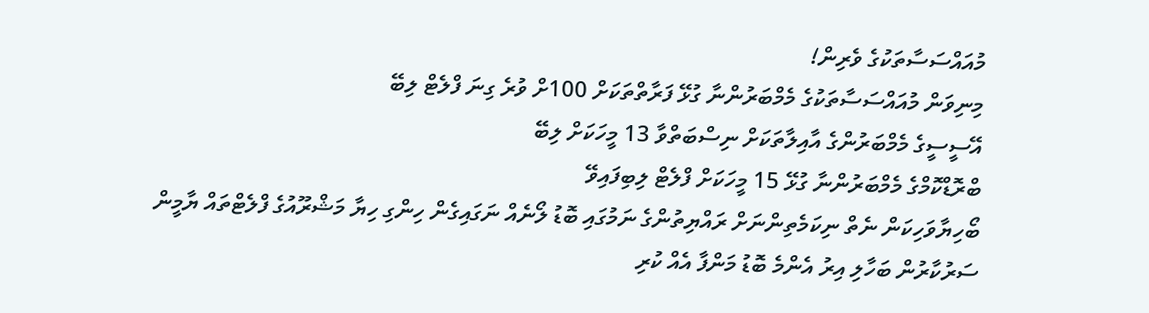މުއައްސަސާތަކުގެ ވެރިން!
މިނިވަން މުއައްސަސާތަކުގެ މެމްބަރުންނާ ގުޅޭ ފަރާތްތަކަށް 100ށް ވުރެ ގިނަ ފްލެޓް ލިބޭ
އޭސީސީގެ މެމްބަރުންގެ އާއިލާތަކަށް ނިސްބަތްވާ 13 މީހަކަށް ލިބޭ
ބްރޮޑްކޮމްގެ މެމްބަރުންނާ ގުޅޭ 15 މީހަކަށް ފްލެޓް ލިބިފައިވޭ
ބޯހިޔާވަހިކަން ނެތް ނިކަމެތިންނަށް ރައްޔިތުންގެ ނަމުގައި ބޮޑު ލޯނެއް ނަގައިގެން ހިންގި ހިޔާ މަޝްރޫއުގެ ފްލެޓްތައް ޔާމީން ސަރުކާރުން ބަހާލި އިރު އެންމެ ބޮޑު މަންފާ އެއް ކުރި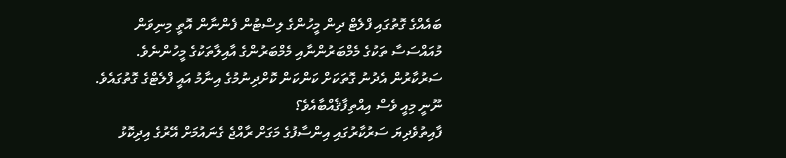ބައެއްގެ ގޮތުގައި ފްލެޓް ދިން މީހުންގެ ލިސްޓުން ފެންނާން އޮތީ މިނިވަން މުއައްސަސާ ތަކުގެ މެމްބަރުންނާއި މެމްބަރުންގެ އާއިލާތަކުގެ މީހުންނެވެ. ސަރުކާރުން އެދުނު ގޮތަކަށް ކަންކަން ކޮށްދިނުމުގެ އިނާމު އައީ ފްލެޓްގެ ގޮތުގައެވެ. ނޫނީ މިއީ ވެސް އިއްތިފާޤެއްބާއެވެ؟
ފާއިތުވެދިޔަ ސަރުކާރުގައި އިންސާފުގެ މަގަށް ރާއްޖެ ގެނައުމަށް އޭރުގެ އިދިކޮޅު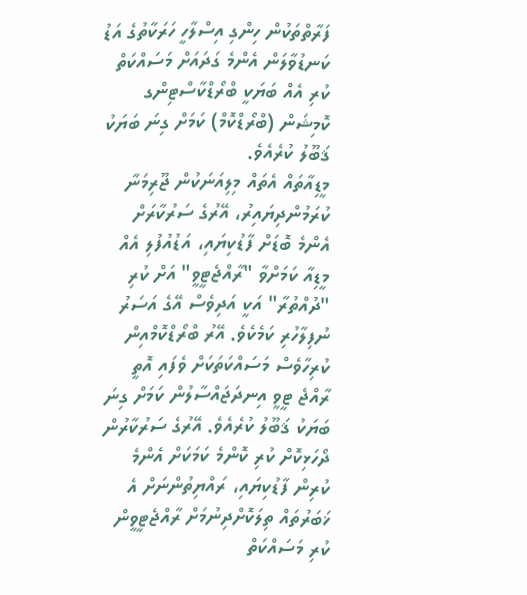ފަރާތްތަކުން ހިންގި އިސްލާހީ ހަރަކާތުގެ އަޑު ކަނޑުވާލަން އެންމެ ގަދައަށް މަސައްކަތް ކުރި އެއް ބަޔަކީ ބްރޯޑްކާސްޓިންގ ކޮމިޝަން (ބްރޯޑްކޮމް) ކަމަށް ގިނަ ބަޔަކު ޤަބޫލު ކުރެއެވެ.
މީޑިއާތައް އެތައް މިލިއަނަކުން ޖޫރިމަނާ ކުރަމުންދިޔައިރު، އޭރުގެ ސަރުކާރަށް އެންމެ ބޮޑަށް ފާޑުކިޔައި، އަޑުއުފުލި އެއް މީޑިއާ ކަމަށްވާ "ރާއްޖެޓީވީ" އަށް ކުރި "ދުއްތުރާ" އަކީ އަދިވެސް އޭގެ އަސަރު ނުފިލާހުރި ކަމެކެވެ. އޭރު ބްރޯޑްކޮމްއިން ކުރިހާވެސް މަސައްކަތަކަށް ވެފައި އޮތީ ރާއްޖެ ޓީވީ އިނދަޖައްސާލުން ކަމަށް ގިނަ ބަޔަކު ޤަބޫލު ކުރެއެވެ. އޭރުގެ ސަރުކާރުން ދޯހަޅިކޮށް ކުރި ކޮންމެ ކަމަކަށް އެންމެ ކުރިން ފާޑުކިޔައި، ރައްޔިތުންނަށް އެ ޚަބަރުތައް ތިލަކޮށްދިނުމަށް ރާއްޖެޓީވީން ކުރި މަސައްކަތް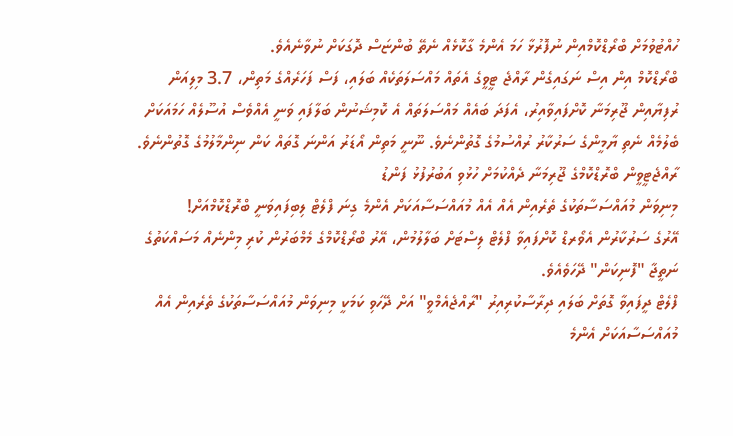ހުއްޓުވުމަށް ބްރޯޑްކޮމްއިން ނުފޮރުޅާ ހަމަ އެންމެ ގާކޮޅެއް ނެތޭ ބުންޏަސް ދޮގަކަށް ނުވާނެއެވެ.
ބްރޯޑްކޮމް އިން އިސް ނަގައިގެން ރާއްޖެ ޓީވީގެ އެތައް މައްސަލަތަކެއް ބަލައި، ފަސް ފަހަރެއްގެ މަތިން، 3.7 މިލިއަން ރުފިޔާއިން ޖޫރިމަނާ ކޮށްފައިވާއިރު، އެފަދަ ބައެއް މައްސަލަތައް އެ ކޮމިޝަނުން ބަލާފައި ވަނީ އެއްވެސް އުސޫލެއް ހަމައަކަށް ބެލުމެއް ނެތި ޔާމީންގެ ސަރުކާރު ރުއްސުމުގެ ގޮތުންނެވެ. ނޫނީ މަތިން އޯޑަރު އަންނަ ގޮތައް ކަން ނިންމާލުމުގެ ގޮތުންނެވެ.
ރާއްޖެޓީވީން ބްރޮޑްކޮމްގެ ޖޫރިމަނާ ދެއްކުމަށް ހުޅުވި އަބުރުފުޅު ފަންޑު
މިނިވަން މުއައްސަސާތަކުގެ ތެރެއިން އެއް އެއް މުއައްސަސާއަކަށް އެންމެ ގިނަ ފްލެޓް ލިބިފައިވަނީ ބްރޮޑްކޮމްއަށް!
އޭރުގެ ސަރުކާރުން އެވޯރޑް ކޮށްފައިވާ ފްލެޓް ލިސްޓަށް ބަލާލުމުން، އޭރު ބްރޯޑްކޮމްގެ މެމްބަރުން ކުރި މިންނެއް މަސައްކަތުގެ ނަތީޖާ "ފޮނިކަން" ދޭހަވެއެވެ.
ފްލެޓް ދީފައިވާ ގޮތަށް ބަލައި ދިރާސާކުރިއިރު "ރާއްޖެއެމްވީ" އަށް ދޭހަވި ކަމަކީ މިނިވަން މުއައްސަސާތަކުގެ ތެރެއިން އެއް މުއައްސަސާއަކަށް އެންމެ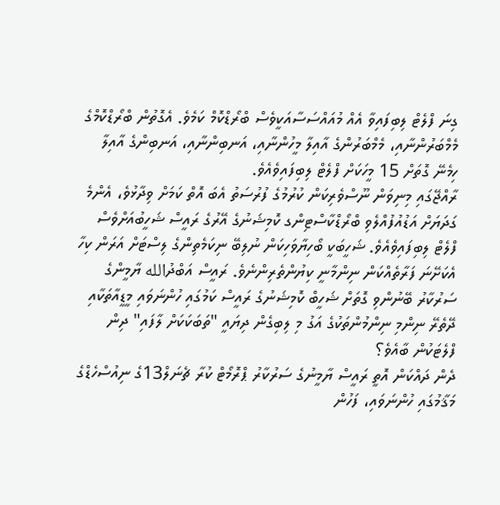ގިނަ ފްލެޓް ލިބިފައިވާ އެއް މުއައްސަސާއަކީވެސް ބްރޯޑްކޮމް ކަމެވެ. އެގޮތުން ބްރޯޑްކޮމްގެ މެމްބަރުންނާއި، މެމްބަރުންގެ އާއިލާ މީހުންނާއި، އަނބިންނާއި، އަނބިންގެ އާއިލާ ހިމެނޭ ގޮތަށް 15 މީހަކަށް ފްލެޓް ލިބިފައިވެއެވެ.
ރާއްޖޭގައި މިނިވަން ނޫސްވެރިކަން ކުރުމުގެ ފުރުސަތު އެބަ އޮތް ކަމަށް ވިދާޅުވެ، އެންމެ ގަދަޔަށް އަޑުއުފުއްލެވި ބްރޯޑްކާސްޓިންގ ކޮމިޝަނުގެ އޭރުގެ ރައީސް ޝަހީބުއަށްވެސް ފްލެޓް ލިބިފައިވެއެވެ. ޝަހީބަކީ ބޯހިޔާވަހިކަން ނުލިބޭ ނިކަމެތިންގެ ލިސްޓަށް އަރަން ކިހާ އެކަށޭނަ ފަރާތެއްކަން ނިންމާނީ ކިޔުންތެރިންނެވެ. ރައީސް އަބްދުالله ޔާމީންގެ ސަރުކާރު ބޭނުންވި ގޮތަށް ޝަހީބް ކޮމިޝަނުގެ ރައީސް ކަމުގައި ހުންނަވައި މީޑީއާތަކާއި ދޭތެރޭ ނިންމި ނިންމުންތަކުގެ އަގު މި ލިބިގެން ދިޔައީ "ތަބަކަކަށް ލާފައި" ދިން ފްލެޓަކުން ބާއެވެ؟
ދެން ދައްކަން އޮތީ ރައީސް ޔާމީނުގެ ސަރުކާރު ޕްރޮމޯޓް ކުރާ ޗެނަލް13ގެ ނިއުސްހެޑްގެ މަޤާމުގައި ހުންނަވައި، ފަހުން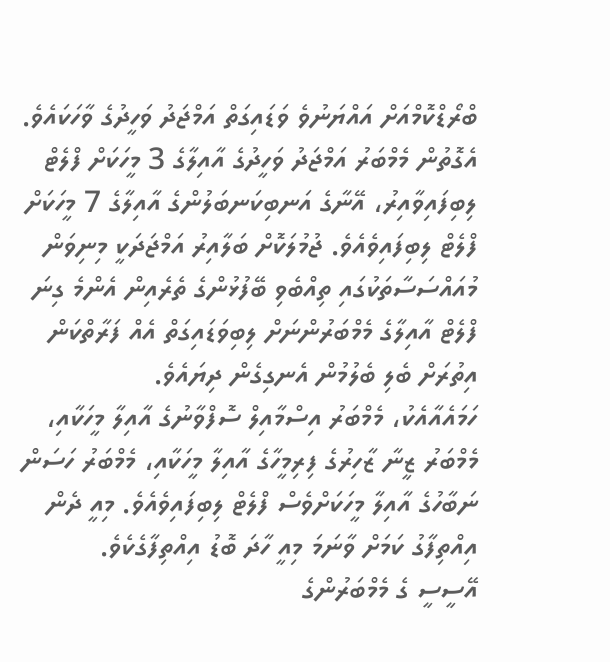ބްރޯޑްކޮމްއަށް އައްޔަނުވެ ވަޑައިގަތް އަމްޖަދު ވަހީދުގެ ވާހަކައެވެ. އެގޮތުން މެމްބަރު އަމްޖަދު ވަހީދުގެ އާއިލާގެ 3 މީހަކަށް ފްލެޓް ލިބިފައިވާއިރު، އޭނާގެ އަނބިކަނބަލުންގެ އާއިލާގެ 7 މީހަކަށް ފްލެޓް ލިބިފައިވެއެވެ. ޖުމުލަކޮށް ބަލާއިރު އަމްޖަދަކީ މިނިވަން މުއައްސަސާތަކުގައި ތިއްބެވި ބޭފުޅުންގެ ތެރެއިން އެންމެ ގިނަ ފްލެޓް އާއިލާގެ މެމްބަރުންނަށް ލިބިވަޑައިގަތް އެއް ފަރާތްކަން އިތުރަށް ބެލި ބެލުމުން އެނގިގެން ދިޔައެވެ.
ހަމައެއާއެކު، މެމްބަރު އިސްމާއިލް ސޮފްވާނުގެ އާއިލާ މީހަކާއި، މެމްބަރު ޒީނާ ޒާހިރުގެ ފިރިމީހާގެ އާއިލާ މީހަކާއި، މެމްބަރު ހަސަން ނަބާހުގެ އާއިލާ މީހަކަށްވެސް ފްލެޓް ލިބިފައިވެއެވެ. މިއީ ދެން އިއްތިފާގު ކަމަށް ވާނަމަ މިއީ ހާދަ ބޮޑު އިއްތިފާގެކެވެ.
އޭސީސީ ގެ މެމްބަރުންގެ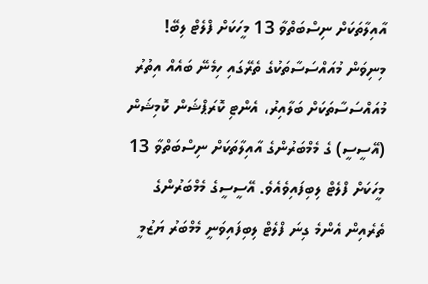އާއިލާތަކަށް ނިސްބަތްވާ 13 މީހަކަށް ފްލެޓް ލިބޭ!
މިނިވަން މުއައްސަސާތަކުގެ ތެރޭގައި ހިމެނޭ ބައެއް އިތުރު މުއައްސަސާތަކަށް ބަލާއިރު، އެންޓި ކޮރަޕްޝަން ކޮމިޝަން (އޭސީސީ) ގެ މެމްބަރުންގެ އާއިލާތަކަށް ނިސްބަތްވާ 13 މީހަކަށް ފްލެޓް ލިބިފައިވެއެވެ. އޭސީސީގެ މެމްބަރުންގެ ތެރެއިން އެންމެ ގިނަ ފްލެޓް ލިބިފައިވަނީ މެމްބަރު ޔަޒުމީ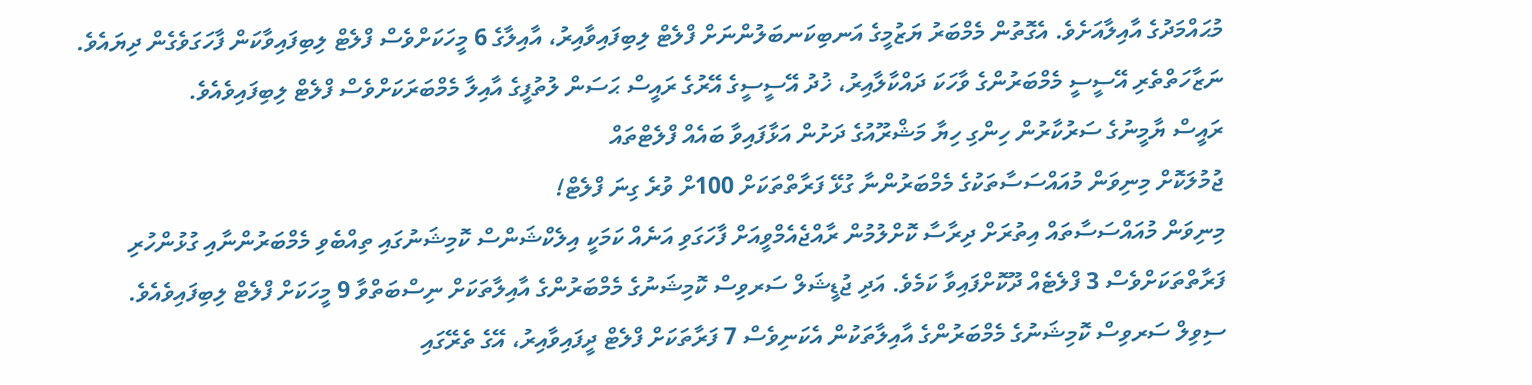މުޙައްމަދުގެ އާއިލާއަށެވެ. އެގޮތުން މެމްބަރު ޔަޒުމީގެ އަނބިކަނބަލުންނަށް ފްލެޓް ލިބިފައިވާއިރު، އާއިލާގެ 6 މީހަކަށްވެސް ފްލެޓް ލިބިފައިވާކަން ފާހަގަވެގެން ދިޔައެވެ.
ނަޒާހަތްތެރި އޭސީސީ މެމްބަރުންގެ ވާހަކަ ދައްކާލާއިރު، ޚުދު އޭސީސީގެ އޭރުގެ ރައީސް ޙަސަން ލުތުފީގެ އާއިލާ މެމްބަރަކަށްވެސް ފްލެޓް ލިބިފައިވެއެވެ.
ރައީސް ޔާމީނުގެ ސަރުކާރުން ހިންގި ހިޔާ މަޝްރޫއުގެ ދަށުން އަޅާފައިވާ ބައެއް ފްލެޓްތައް
ޖުމުލަކޮށް މިނިވަން މުއައްސަސާތަކުގެ މެމްބަރުންނާ ގުޅޭ ފަރާތްތަކަށް 100ށް ވުރެ ގިނަ ފްލެޓް!
މިނިވަން މުއައްސަސާތައް އިތުރަށް ދިރާސާ ކޮށްލުމުން ރާއްޖެއެމްވީއަށް ފާހަގަވި އަނެއް ކަމަކީ އިލެކްޝަންސް ކޮމިޝަނުގައި ތިއްބެވި މެމްބަރުންނާއި ގުޅުންހުރި ފަރާތްތަކަށްވެސް 3 ފްލެޓެއް ދޫކޮށްފައިވާ ކަމެވެ. އަދި ޖުޑީޝަލް ސަރވިސް ކޮމިޝަނުގެ މެމްބަރުންގެ އާއިލާތަކަށް ނިސްބަތްވާ 9 މީހަކަށް ފްލެޓް ލިބިފައިވެއެވެ.
ސިވިލް ސަރވިސް ކޮމިޝަނުގެ މެމްބަރުންގެ އާއިލާތަކުން އެކަނިވެސް 7 ފަރާތަކަށް ފްލެޓް ދީފައިވާއިރު، އޭގެ ތެރޭގައި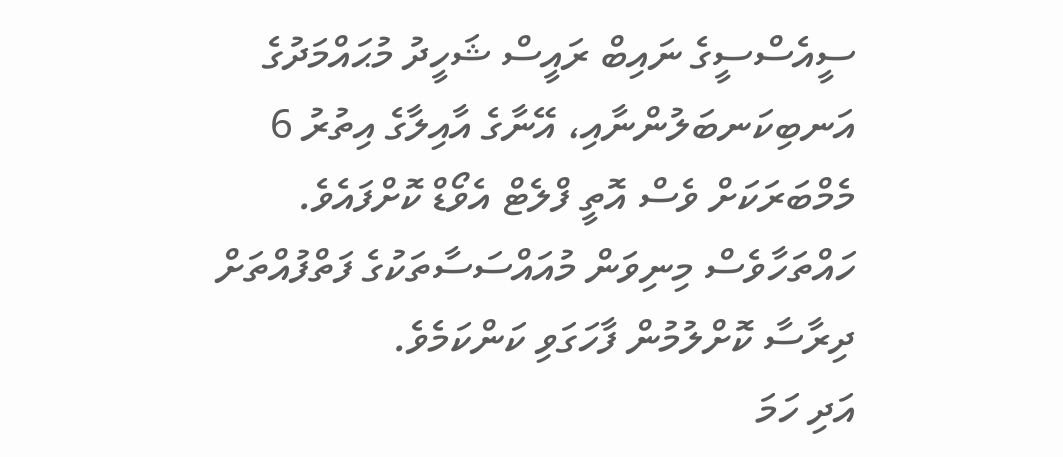ސީއެސްސީގެ ނައިބް ރައީސް ޝަހީދު މުޙައްމަދުގެ އަނބިކަނބަލުންނާއި، އޭނާގެ އާއިލާގެ އިތުރު 6 މެމްބަރަކަށް ވެސް އޮތީ ފްލެޓް އެވޯޑް ކޮށްފައެވެ. ހައްތަހާވެސް މިނިވަން މުއައްސަސާތަކުގެ ފަތްފުއްތަށް ދިރާސާ ކޮށްލުމުން ފާހަގަވި ކަންކަމެވެ.
އަދި ހަމަ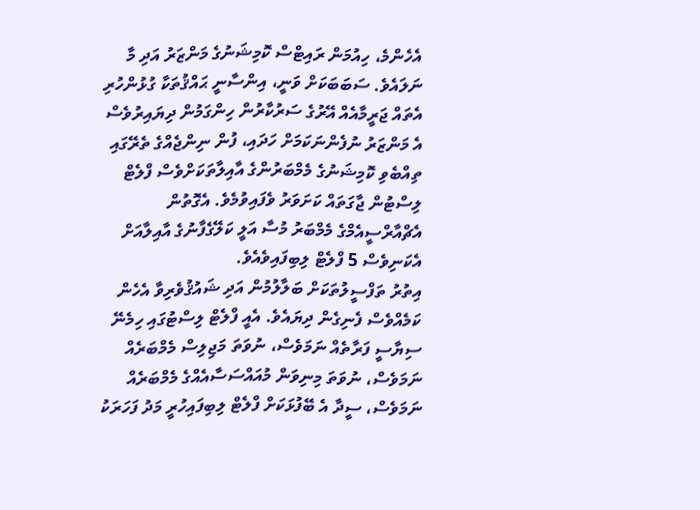އެހެންމެ، ހިއުމަން ރައިޓްސް ކޮމިޝަނުގެ މަންޒަރު އަދި މާ ނަލައެވެ. ސަބަބަކަށް ވަނީ، އިންސާނީ ޙައްޤުތަކާ ގުޅުންހުރި އެތައް ޖަރީމާއެއް އޭރުގެ ސަރުކާރުން ހިންގަމުން ދިޔައިރުވެސް އެ މަންޒަރު ނުފެންނަކަމަށް ހަދައި، ފުން ނިންޖެއްގެ ތެރޭގައި ތިއްބެވި ކޮމިޝަނުގެ މެމްބަރުންގެ އާއިލާތަކަށްވެސް ފްލެޓް ލިސްޓުން ޖާގަތައް ކަށަވަރު ވެފައިވުމެވެ. އެގޮތުން އެޗްއާރްސީއެމްގެ މެމްބަރު މުސާ އަލީ ކަލޭގެފާނުގެ އާއިލާއަށް އެކަނިވެސް 5 ފްލެޓް ލިބިފައިވެއެވެ.
އިތުރު ތަފްސީލުތަކަށް ބަލާލުމުން އަދި ޝައުޤުވެރިވާ އެހެން ކަމެއްވެސް ފެނިގެން ދިޔައެވެ. އެއީ ފްލެޓް ލިސްޓުގައި ހިމެނޭ ސިޔާސީ ފަރާތެއް ނަމަވެސް، ނުވަތަ މަޖިލިސް މެމްބަރެއް ނަމަވެސް، ނުވަތަ މިނިވަން މުއައްސަސާއެއްގެ މެމްބަރެއް ނަމަވެސް، ސީދާ އެ ބޭފުޅަކަށް ފްލެޓް ލިބިފައިހުރީ މަދު ފަހަރަކު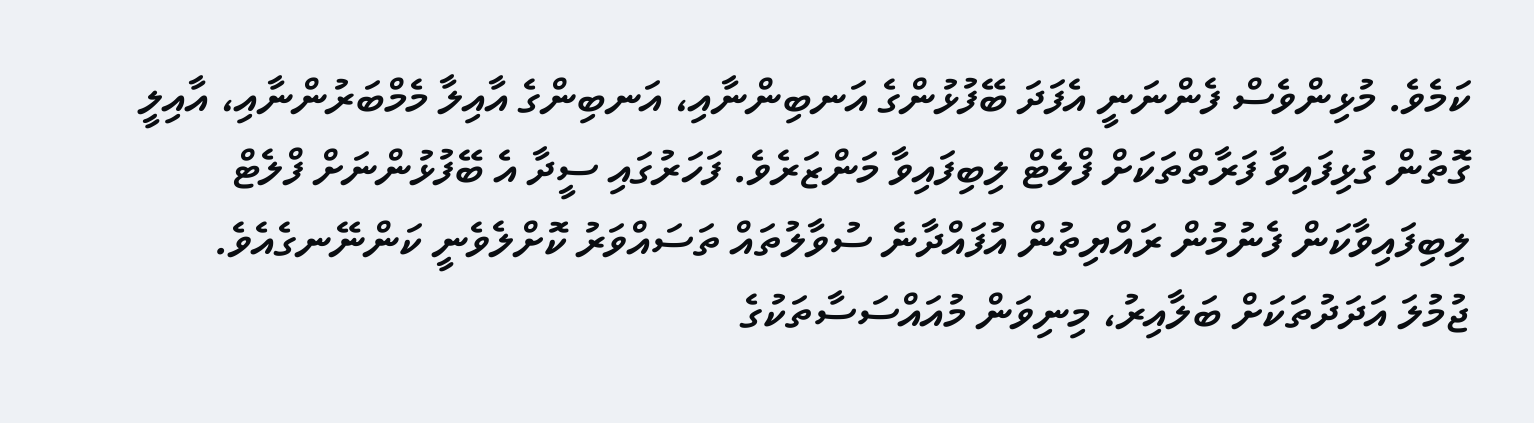ކަމެވެ. މުޅިންވެސް ފެންނަނީ އެފަދަ ބޭފުޅުންގެ އަނބިންނާއި، އަނބިންގެ އާއިލާ މެމްބަރުންނާއި، އާއިލީ ގޮތުން ގުޅިފައިވާ ފަރާތްތަކަށް ފްލެޓް ލިބިފައިވާ މަންޒަރެވެ. ފަހަރުގައި ސީދާ އެ ބޭފުޅުންނަށް ފްލެޓް ލިބިފައިވާކަން ފެނުމުން ރައްޔިތުން އުފައްދާނެ ސުވާލުތައް ތަސައްވަރު ކޮށްލެވެނީ ކަންނޭނގެއެވެ.
ޖުމުލަ އަދަދުތަކަށް ބަލާއިރު، މިނިވަން މުއައްސަސާތަކުގެ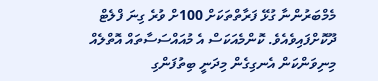މެމްބަރުންނާ ގުޅޭ ފަރާތްތަކަށް 100ށް ވުރެ ގިނަ ފްލެޓް ދޫކޮށްފައިވެއެވެ. ކޮންމެއަކަސް އެ މުއައްސަސާތައް އޮތްލެއް މިނިވަންކަން އެނގިގެން މިދަނީ ބިތުފަންގި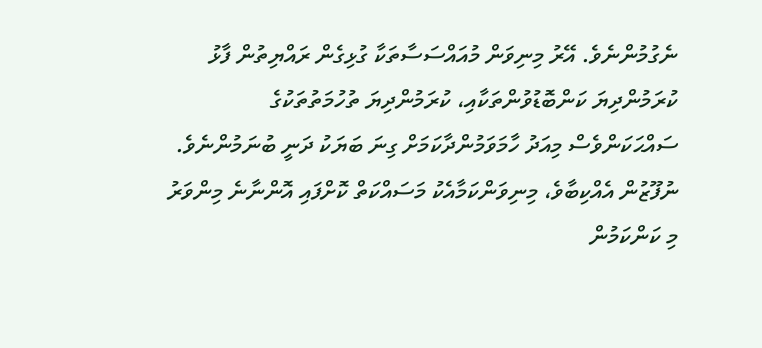ނެގުމުންނެވެ. އޭރު މިނިވަން މުއައްސަސާތަކާ ގުޅިގެން ރައްޔިތުން ފާޅު ކުރަމުންދިޔަ ކަންބޮޑުވުންތަކާއި، ކުރަމުންދިޔަ ތުހުމަތުތަކުގެ ސައްޙަކަންވެސް މިއަދު ހާމަވަމުންދާކަމަށް ގިނަ ބަޔަކު ދަނީ ބުނަމުންނެވެ. ނުފޫޒުން އެއްކިބާވެ، މިނިވަންކަމާއެކު މަސައްކަތް ކޮށްފައި އޮންނާނެ މިންވަރު މި ކަންކަމުން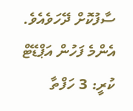ސާފުކޮށް ދޭހަވެއެވެ.
އެންމެ ފަހުން އަޕްޑޭޓް ކުރީ: 3 ހަފްތާ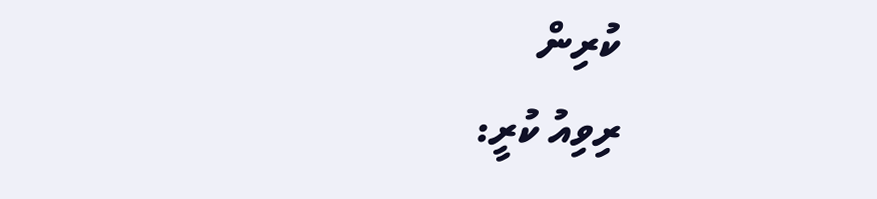ކުރިން
ރިވިއު ކުރީ: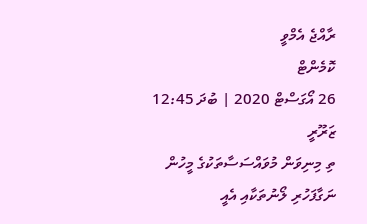ރާއްޖެ އެމްވީ
ކޮމެންޓް
26 އޯގަސްޓް 2020 | ބުދަ 12:45
ޒަރޫރީ
ތި މިނިވަން މުވައްސަސާތަކުގެ މީހުން ނަގާފަހުރި ލޯނުތަކާއި އެއީ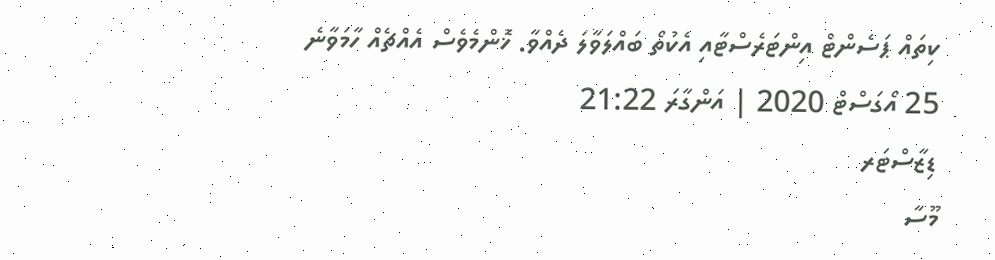ކިތައް ޕަސެންޓް އިންޓަރެސްޓާއި އެކުތޯ ބައްލަވާލަ ދެއްވާ. ޚޮންމެވެސް އެއްޗެއް ހާމަވާނެ
25 އޯގަސްޓް 2020 | އަންގާރަ 21:22
ޑިޒާސްޓަރ
މޫސާ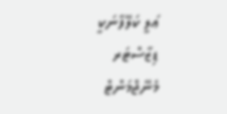ޢަލީ ކަލޭފާނަކީ ޑިޒާސްޓަރ މެނޭޖްމަންޓް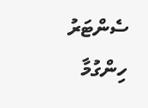ސެންޓަރު ހިންގުމާ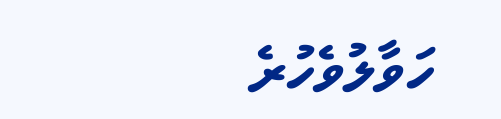ހަވާލުވެހުރެ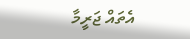އެތައް ޖަރީމާ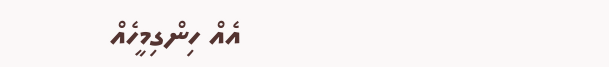އެއް ހިންގިމީހެއް